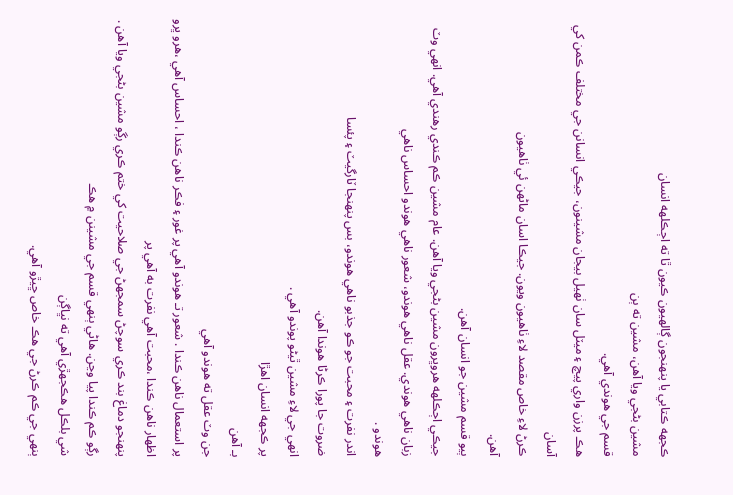ڪجهه ڪتابي يا پنهنجون ڳالهيون ڪيون ٿا ته اڄڪلهه انسان
مشين بڻجي ويا آهن، مشين ته ٻن
قسم جي هوندي آهي.
هڪ پرزن واري پيچ ۽ ميٽل سان ٺهيل بيجان مشينون، جيڪي انسانن جي مختلف ڪمن کي آسان
ڪرڻ لاءِ خاص مقصد لاءِ ٺاهيون ويون. جيڪا اسان ماڻهن ئي ٺاهيون
آهن.
ٻيو قسم مشين جو انسان آهن.
جيڪي اڄڪلهه هروڀرون مشين بڻجي ويا آهن. عام مشين ڪم ڪندي رهندي آهي. انھي وٽ زبان ناهي هوندي. عقل ناهي هوندو، شعور ناهي هوندو احساس ناهي
هوندو .
اندر نفرت ۽ محبت جو ڪو جذبو ناهي هوندو، بس پنهنجا ٽارگيٽ ۽ پئسا
ضروت جا پورا ڪرڻا هوندا آهن.
انهي جي لاءِ مشين ٿيڻو پوندو آهي .
پر ڪجهه انسان اهڙا
بـ آهن
جن وٽ عقل ته ھوندو آهي
پر استعمال ناهن ڪندا . شعور تـ ھوندو آهي پر غور ۽ فڪر ناهن ڪندا ، احساس آهي ،هرو ڀرو
اظهار ناهن ڪندا ،محبت آهي نفرت به آهي پر
پنهنجو دماغ بند ڪري سوچڻ سمجهڻ جي صلاحيت کي ختم ڪري رڳو مشين بڻجي ويا آهن . رڳو ڪم ڪندا پيا وڃن. هاڻي ٻنهي قسم جي مشينن ۾ هڪ
شي بلڪل هڪجهڙي آهي ته نڀاڳن
ٻنهي جي ڪم ڪرڻ جي هڪ خاص ڇيڙو آهي.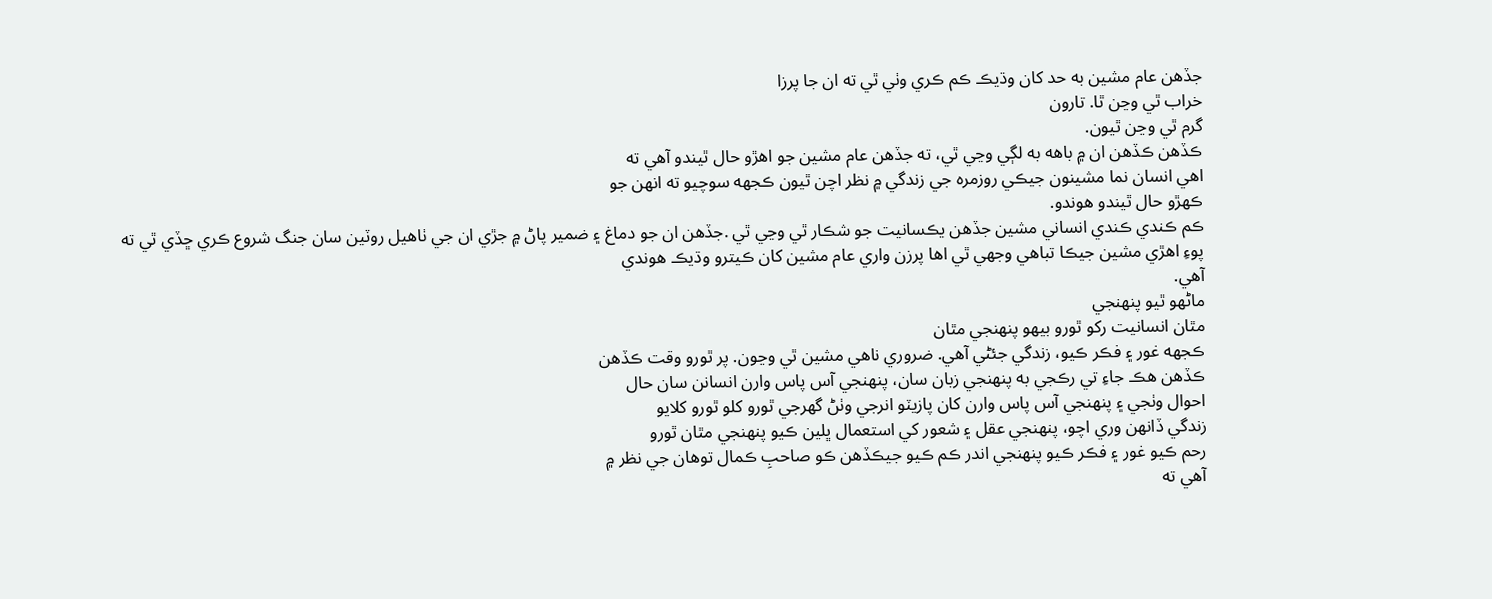جڏهن عام مشين به حد کان وڌيڪ ڪم ڪري وٺي ٿي ته ان جا پرزا
خراب ٿي وڃن ٿا. تارون
گرم ٿي وڃن ٿيون.
ڪڏهن ڪڏهن ان ۾ باهه به لڳي وڃي ٿي، ته جڏهن عام مشين جو اهڙو حال ٿيندو آهي ته
اهي انسان نما مشينون جيڪي روزمره جي زندگي ۾ نظر اچن ٿيون ڪجهه سوچيو ته انهن جو
ڪهڙو حال ٿيندو هوندو.
ڪم ڪندي ڪندي انساني مشين جڏهن يڪسانيت جو شڪار ٿي وڃي ٿي .جڏهن ان جو دماغ ۽ ضمير پاڻ ۾ جڙي ان جي ٺاهيل روٽين سان جنگ شروع ڪري ڇڏي ٿي ته
پوءِ اهڙي مشين جيڪا تباهي وجهي ٿي اها پرزن واري عام مشين کان ڪيترو وڌيڪ هوندي
آهي.
ماڻهو ٿيو پنهنجي
مٿان انسانيت رکو ٿورو بيهو پنهنجي مٿان
ڪجهه غور ۽ فڪر ڪيو، زندگي جئڻي آهي. ضروري ناهي مشين ٿي وڃون. پر ٿورو وقت ڪڏهن
ڪڏهن هڪ جاءِ تي رڪجي به پنهنجي زبان سان، پنهنجي آس پاس وارن انسانن سان حال
احوال وٺجي ۽ پنهنجي آس پاس وارن کان پازيٽو انرجي وٺڻ گهرجي ٿورو کلو ٿورو کلايو
زندگي ڏانهن وري اچو، پنهنجي عقل ۽ شعور کي استعمال ڀلين ڪيو پنهنجي مٿان ٿورو
رحم ڪيو غور ۽ فڪر ڪيو پنهنجي اندر ڪم ڪيو جيڪڏهن ڪو صاحبِ ڪمال توهان جي نظر ۾
آهي ته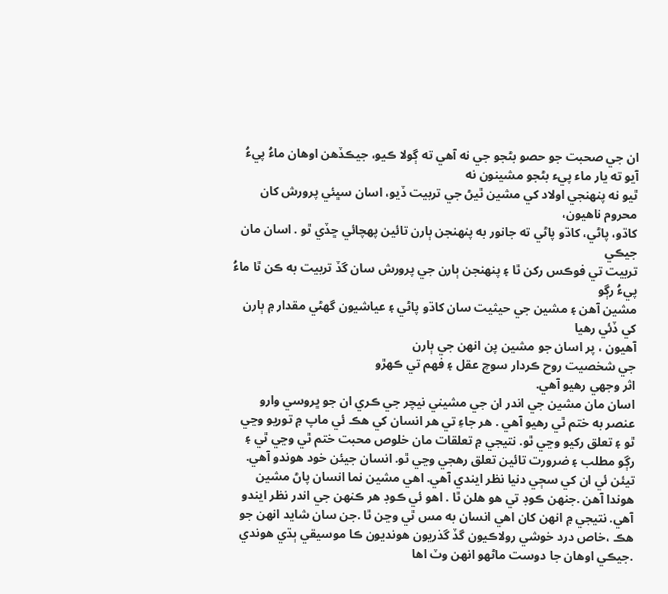ان جي صحبت جو حصو بڻجو جي نه آهي ته ڳولا ڪيو، جيڪڏھن اوهان ماءُ پيءُ آيو ته يار ماء پيء بڻجو مشينون نه
ٿيو نه پنهنجي اولاد کي مشين ٿيڻ جي تربيت ڏيو، اسان سڀئي پرورش کان محروم ناهيون،
کاڌو، پاڻي، کاڌو پاڻي ته جانور به پنهنجن ٻارن تائين پهچائي ڇڏي ٿو . اسان مان جيڪي
تربيت تي فوڪس رکن ٿا ۽ پنهنجن ٻارن جي پرورش سان گڏ تربيت به ڪن ٿا ماءُ پيءُ رڳو
مشين آهن ۽ مشين جي حيثيت سان کاڌو پاڻي ۽ عياشيون گهڻي مقدار ۾ ٻارن کي ڏئي رهيا
آهيون ، پر اسان جو مشين پن انهن جي ٻارن
جي شخصيت روح ڪردار سوچ عقل ۽ فهم تي ڪهڙو
اثر وجهي رهيو آهي.
اسان مان مشين جي اندر ان جي مشيني نيچر جي ڪري ان جو ڀروسي وارو عنصر به ختم ٿي رهيو آهي . هر جاءِ تي هر انسان کي هڪ ئي ماپ ۾ توريو وڃي ٿو ۽ تعلق رکيو وڃي ٿو. نتيجي ۾ تعلقات مان خلوص محبت ختم ٿي وڃي ٿي ۽ رڳو مطلب ۽ ضرورت تائين تعلق رهجي وڃي ٿو. انسان جيئن خود هوندو آهي. تيئن ئي ان کي سڄي دنيا نظر ايندي آهي. اهي مشين نما انسان پاڻ مشين هوندا آهن .جنهن ڪوڊ تي هو هلن ٿا . اهو ئي ڪوڊ هر ڪنهن جي اندر نظر ايندو آهي. نتيجي ۾ انهن کان اهي انسان به مس ٿي وڃن ٿا .جن سان شايد انهن جو هڪ ،خاص درد خوشي رولاڪيون گڏ گذريون هونديون ڪا موسيقي ٻڌي هوندي .جيڪي اوهان جا دوست ماڻهو انهن وٽ اها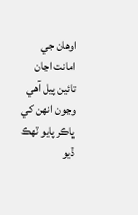اوهان جي امانت اڃان تائين پيل آهي وڃون انهن کي ڀاڪر پايو ٽهڪ ڏيو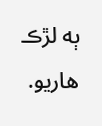ٻه لڙڪ هاريو.